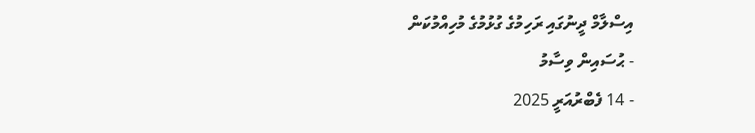އިސްލާމް ދީނުގައި ރަހިމުގެ ގުޅުމުގެ މުހިއްމުކަން
- ޙުސައިން ވިސާމު
- 14 ފެބްރުއަރީ 2025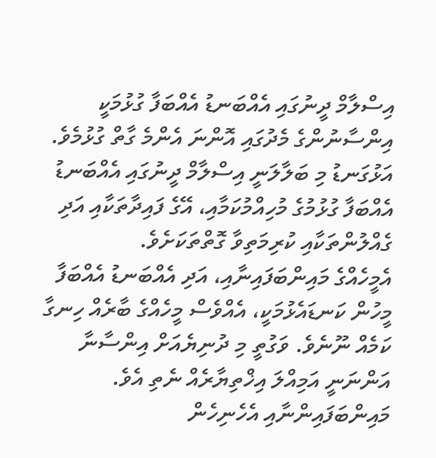އިސްލާމް ދީނުގައި އެއްބަނޑު އެއްބަފާ ގުޅުމަކީ އިންސާނުންގެ މެދުގައި އޮންނަ އެންމެ ގާތް ގުޅުމެވެ. އަޅުގަނޑު މި ބަލާލަނީ އިސްލާމް ދީނުގައި އެއްބަނޑު އެއްބަފާ ގުޅުމުގެ މުހިއްމުކަމާއި، އޭގެ ފައިދާތަކާއި އަދި ގެއްލުންތަކާއި ކުރިމަތިވާ ގޮތްތަކަށެވެ.
އެމީހެއްގެ މައިންބަފައިނާއި، އަދި އެއްބަނޑު އެއްބަފާ މީހުން ކަނޑައެޅުމަކީ، އެއްވެސް މީހެއްގެ ބާރެއް ހިނގާ ކަމެއް ނޫނެވެ. ވަގުތީ މި ދުނިޔެއަށް އިންސާނާ އަންނަނީ އަމިއްލަ އިޚްތިޔާރެއް ނެތި އެވެ. މައިންބަފައިންނާއި އެހެނިހެން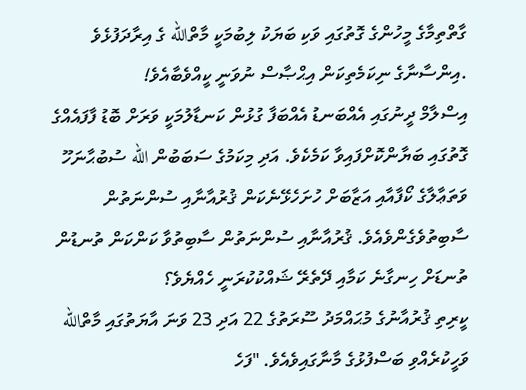ގާތްތިމާގެ މީހުންގެ ގޮތުގައި ވަކި ބަޔަކު ލިބުމަކީ މާތްالله ގެ އިރާދަފުޅެވެ .އިންސާނާގެ ނިކަމެތިކަން އިޙްޞާސް ނުވަނީ ކީއްވެބާއެވެ!
އިސްލާމް ދީނުގައި އެއްބަނޑު އެއްބަފާ ގުޅުން ކަނޑާލުމަކީ ވަރަށް ބޮޑު ފާފައެއްގެ ގޮތުގައި ބަޔާންކޮށްފައިވާ ކަމެކެވެ. އަދި މިކަމުގެ ސަބަބުން الله ސުބުޙާނަހޫ ވަތަޢާލާގެ ކޯފާއާއި އަޒާބަށް ހުށަހެޅޭނެކަން ޤުރުއާނާއި ސުންނަތުން ސާބިތުވެގެންވެއެވެ. ޤުރުއާނާއި ސުންނަތުން ސާބިތުވާ ކަންކަން ތުނޑުން ތުނޑަށް ހިނގާނެ ކަމާއި ދޭތެރޭ ޝައްކުކުރަނީ ހެއްޔެވެ؟
ކީރިތި ޤުރުއާނުގެ މުޙައްމަދު ސޫރަތުގެ 22 އަދި 23 ވަނަ އާޔަތުގައި މާތްالله ވަހީކުރެއްވި ބަސްފުޅުގެ މާނާގައިވެއެވެ. "ފަހެ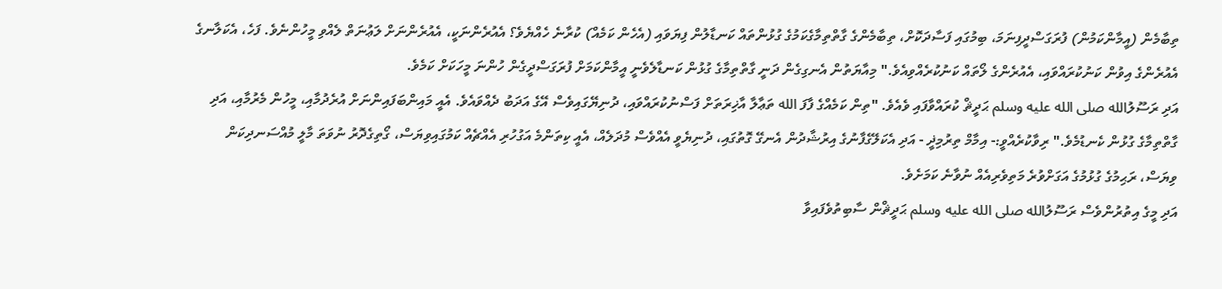ތިބާމެން (އީމާންކަމުން) ފުރަގަސްދީފިނަމަ، ބިމުގައި ފަސާދަކޮށް، ތިބާމެންގެ ގާތްތިމާގެކަމުގެ ގުޅުންތައް ކަނޑާލުން ފިޔަވައި (އެހެން ކަމެއް) ކުރާނެ ހެއްޔެވެ؟ އެއުރެންނަކީ، އެއުރެންނަށް ލަޢުނަތް ލެއްވި މީހުންނެވެ. ފަހެ، އެކަލާނގެ އެއުރެންގެ އިވުން ކަނުކުރައްވައި، އެއުރެންގެ ލޯތައް ކަނުކުރެއްވިއެވެ." މިއާޔަތުން އެނގިގެން ދަނީ ގާތްތިމާގެ ގުޅުން ކަނޑާލެވެނީ އީމާންކަމަށް ފުރަގަސްދީގެން ހުންނަ މީހަކަށް ކަމެވެ.
އަދި ރަސޫލުالله صلى الله عليه وسلم ޙަދީޘް ކުރައްވާފައި ވެއެވެ. "ތިން ކަމެއްގެ ފާފަ الله ތަޢާލާ އާޚިރަތަށް ފަސްނުކުރައްވައި، ދުނިޔޭގައިވެސް އޭގެ އަދަބު ދެއްވައެވެ. އެއީ މައިންބަފައިންނަށް އުރެދުމާއި، މީހުން މެރުމާއި، އަދި ގާތްތިމާގެ ގުޅުން ކެނޑުމެވެ." ރިވާކުރެއްވީ:- އިމާމް ތިރުމިޛީ - އަދި އެކަލޭގެފާނުގެ އިރުޝާދުން އެނގޭ ގޮތުގައި، ދުނިޔެވީ އެއްވެސް މުދަލެއް، އެއީ ކިތަންމެ އަގުހުރި އެއްޗެއް ކަމުގައިވިޔަސް، ގޯތިގެދޮރު ނުވަތަ މާލީ މުއްސަނދިކަން ވިޔަސް، ރަޙިމުގެ ގުޅުމުގެ އަގަށްވުރެ މަތިވެރިއެއް ނުވާނެ ކަމަށެވެ.
އަދި މީގެ އިތުރުންވެސް ރަސޫލުالله صلى الله عليه وسلم ޙަދީޘްން ސާބިތުވެފައިވާ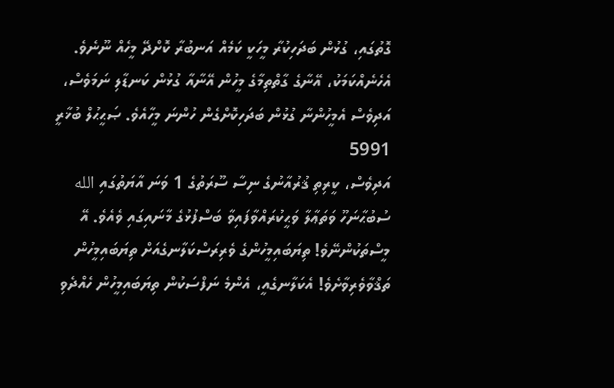ގޮތުގައި، ގުޅުން ބަދަހިކުރާ މީހަކީ ކަމެއް އަނބުރާ ކޮށްދޭ މީހެއް ނޫނެވެ. އެހެނެއްކަމަކު، އޭނާގެ ގާތްތިމާގެ މީހުން އޭނާއާ ގުޅުން ކަނޑާލި ނަމަވެސް، އަދިވެސް އެމީހުންނާ ގުޅުން ބަދަހިކޮށްގެން ހުންނަ މީހާއެވެ. ޞަޙީޙުލް ބުޚާރީ 5991
އަދިވެސް، ކީރިތި ޤުރުއާނުގެ ނިސާ ސޫރަތުގެ 1 ވަނަ އާޔަތުގައި الله ސުބުޙާނަހޫ ވަތަޢާލާ ވަޙީކުރައްވާފައިވާ ބަސްފުޅުގެ މާނައިގައި ވެއެވެ. އޭ މީސްތަކުންނޭވެ! ތިޔަބައިމީހުންގެ ވެރިރަސްކަލާނގެއަށް ތިޔަބައިމީހުން ތަޤްވާވެރިވާށެވެ! އެކަލާނގެއީ، އެންމެ ނަފްސަކުން ތިޔަބައިމީހުން ހެއްދެވި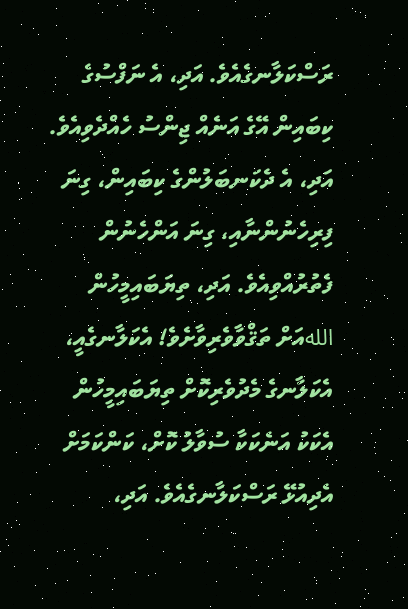ރަސްކަލާނގެއެވެ. އަދި، އެ ނަފްސުގެ ކިބައިން އޭގެ އަނެއް ޖިންސު ހެއްދެވިއެވެ. އަދި، އެ ދެކަނބަލުންގެ ކިބައިން، ގިނަ ފިރިހެނުންނާއި، ގިނަ އަންހެނުން ފެތުރުއްވިއެވެ. އަދި، ތިޔަބައިމީހުން اللهއަށް ތަޤްވާވެރިވާށެވެ! އެކަލާނގެއީ، އެކަލާނގެ މެދުވެރިކޮށް ތިޔަބައިމީހުން އެކަކު އަނެކަކާ ސުވާލު ކޮށް، ކަންކަމަށް އެދިއުޅޭ ރަސްކަލާނގެއެވެ. އަދި،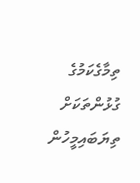ތިމާގެކަމުގެ ގުޅުންތަކަށް ތިޔަބައިމީހުން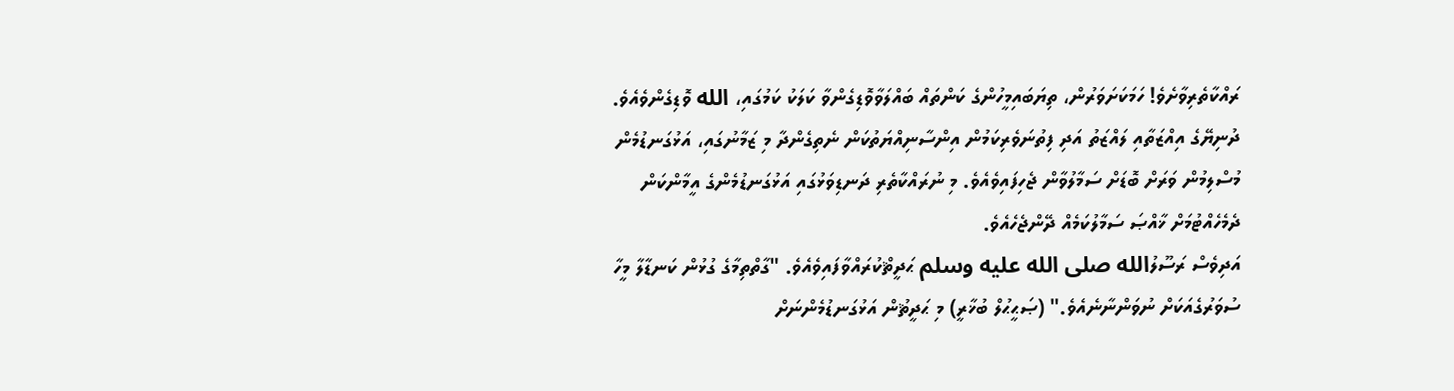ރައްކާތެރިވާށެވެ! ހަމަކަށަވަރުން، ތިޔަބައިމީހުންގެ ކަންތައް ބައްލަވާވޮޑިގެންވާ ކަލަކު ކަމުގައި، الله ވޮޑިގެންވެއެވެ.
ދުނިޔޭގެ އިއްޒަތާއި ލައްޒަތު އަދި ފިތުނަވެރިކަމުން އިންސާނިއްޔަތުކަން ނެތިގެންދާ މި ޒަމާނުގައި، އަޅުގަނޑުމެން މުސްލިމުން ވަރަށް ބޮޑަށް ސަމާލުވާން ޖެހިފައިވެއެވެ. މި ނުރައްކާތެރި ދަނޑިވަޅުގައި އަޅުގަނޑުމެންގެ އީމާންކަން ދެމެހެއްޓުމަށް ޚާއްޞަ ސަމާލުކަމެއް ދޭންޖެހެއެވެ.
އަދިވެސް ރަސޫލުالله صلى الله عليه وسلم ޙަދީޘްކުރައްވާފައިވެއެވެ. "ގާތްތިމާގެ ގުޅުން ކަނޑާލާ މީހާ ސުވަރުގެއަކަށް ނުވަންނާނެއެވެ." (ޞަޙީޙުލް ބުޚާރީ) މި ޙަދީޘުން އަޅުގަނޑުމެންނަށް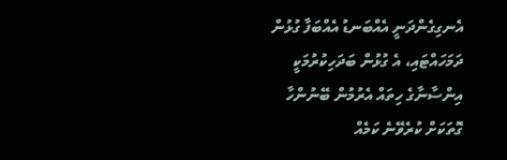އެނގިގެންދަނީ އެއްބަނޑު އެއްބަފާ ގުޅުން ދަމަހައްޓައި، އެ ގުޅުން ބަދަހިކުރުމަކީ އިންސާނާގެ ހިތައް އެރުމުން ބޭނުންހާ ގޮތަކަށް ކުރެވޭނެ ކަމެއް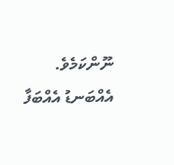ނޫންކަމެވެ. އެއްބަނޑު އެއްބަފާ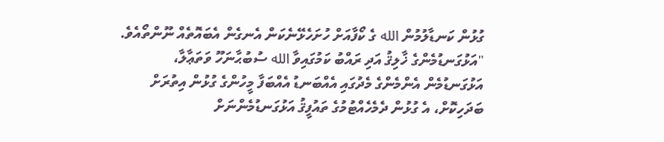ގުޅުން ކަނޑާލުމުން الله ގެ ކޯފާއަށް ހުށަހެޅޭނެކަން އެނގެން އެބައޮތެއް ނޫންތޯއެވެ.
"އަޅުގަނޑުމެންގެ ޚާލިޤު އަދި ރައްބު ކަމުގައިވާ الله ސުބުޙާނަހޫ ވަތަޢާލާ، އަޅުގަނޑުމެން އެންމެންގެ މެދުގައި އެއްބަނޑު އެއްބަފާ މީހުންގެ ގުޅުން އިތުރަށް ބަދަހިކޮށް، އެ ގުޅުން ދެމެހެއްޓުމުގެ ތައުފީޤު އަޅުގަނޑުމެންނަށް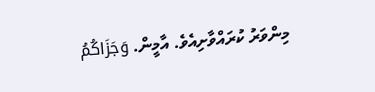މިންވަރު ކުރައްވާށިއެވެ. އާމީން. وَجَزَاكُمُ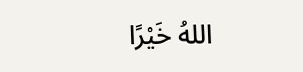اللهُ خَيْرًا